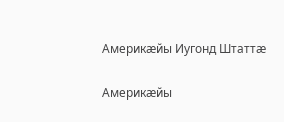Америкæйы Иугонд Штаттæ

Америкæйы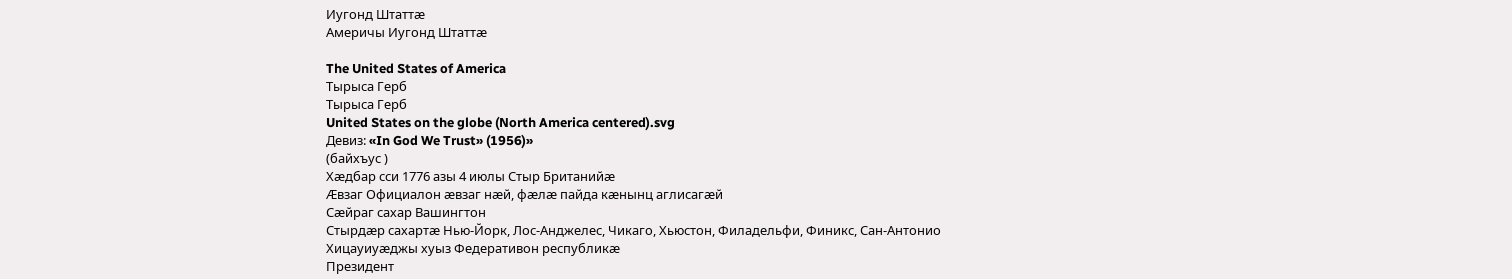Иугонд Штаттæ
Америчы Иугонд Штаттæ

The United States of America
Тырыса Герб
Тырыса Герб
United States on the globe (North America centered).svg
Девиз: «In God We Trust» (1956)»
(байхъус )
Хæдбар сси 1776 азы 4 июлы Стыр Британийæ
Æвзаг Официалон æвзаг нæй, фæлæ пайда кæнынц аглисагæй
Сæйраг сахар Вашингтон
Стырдæр сахартæ Нью-Йорк, Лос-Анджелес, Чикаго, Хьюстон, Филадельфи, Финикс, Сан-Антонио
Хицауиуæджы хуыз Федеративон республикæ
Президент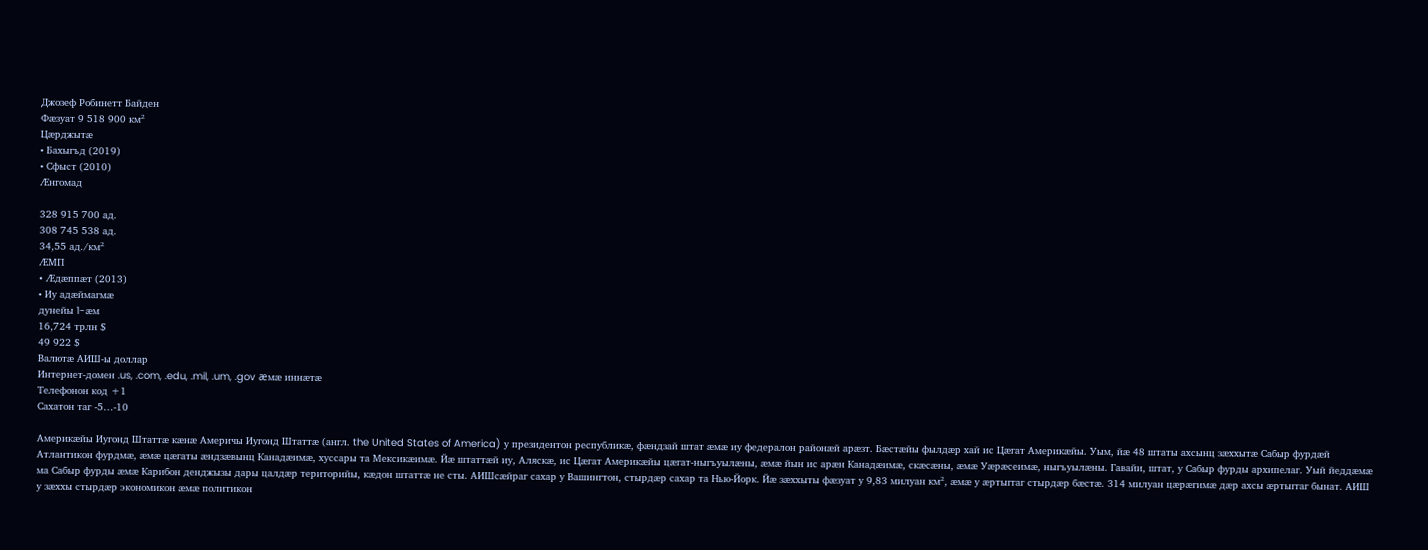Джозеф Робинетт Байден
Фæзуат 9 518 900 км²
Цæрджытæ
• Бахыгъд (2019)
• Сфыст (2010)
Æнгомад

328 915 700 ад.
308 745 538 ад.
34,55 ад./км²
ÆМП
• Æдæппæт (2013)
• Иу адæймагмæ
дунейы 1-æм
16,724 трлн $
49 922 $
Валютæ АИШ-ы доллар
Интернет-домен .us, .com, .edu, .mil, .um, .gov æмæ иннæтæ
Телефонон код +1
Сахатон таг -5…-10

Америкæйы Иугонд Штаттæ кæнæ Америчы Иугонд Штаттæ (англ. the United States of America) у президентон республикæ, фæндзай штат æмæ иу федералон районæй арæзт. Бæстæйы фылдæр хай ис Цæгат Америкæйы. Уым, йæ 48 штаты ахсынц зæххытæ Сабыр фурдæй Атлантикон фурдмæ, æмæ цæгаты æндзæвынц Канадæимæ, хуссары та Мексикæимæ. Йæ штаттæй иу, Аляскæ, ис Цæгат Америкæйы цæгат-ныгъуылæны, æмæ йын ис арæн Канадæимæ, скæсæны, æмæ Уæрæсеимæ, ныгъуылæны. Гавайи, штат, у Сабыр фурды архипелаг. Уый йеддæмæ ма Сабыр фурды æмæ Карибон денджызы дары цалдæр територийы, кæдон штаттæ не сты. АИШсæйраг сахар у Вашингтон, стырдæр сахар та Нью-Йорк. Йæ зæххыты фæзуат у 9,83 милуан км², æмæ у æртыггаг стырдæр бæстæ. 314 милуан цæрæгимæ дæр ахсы æртыггаг бынат. АИШ у зæххы стырдæр экономикон æмæ политикон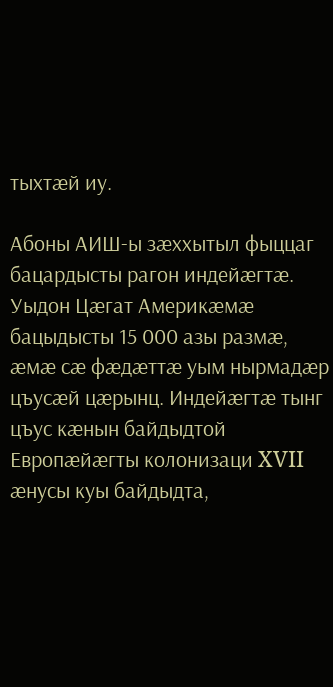тыхтæй иу.

Абоны АИШ-ы зæххытыл фыццаг бацардысты рагон индейæгтæ. Уыдон Цæгат Америкæмæ бацыдысты 15 000 азы размæ, æмæ сæ фæдæттæ уым нырмадæр цъусæй цæрынц. Индейæгтæ тынг цъус кæнын байдыдтой Европæйæгты колонизаци XVII æнусы куы байдыдта,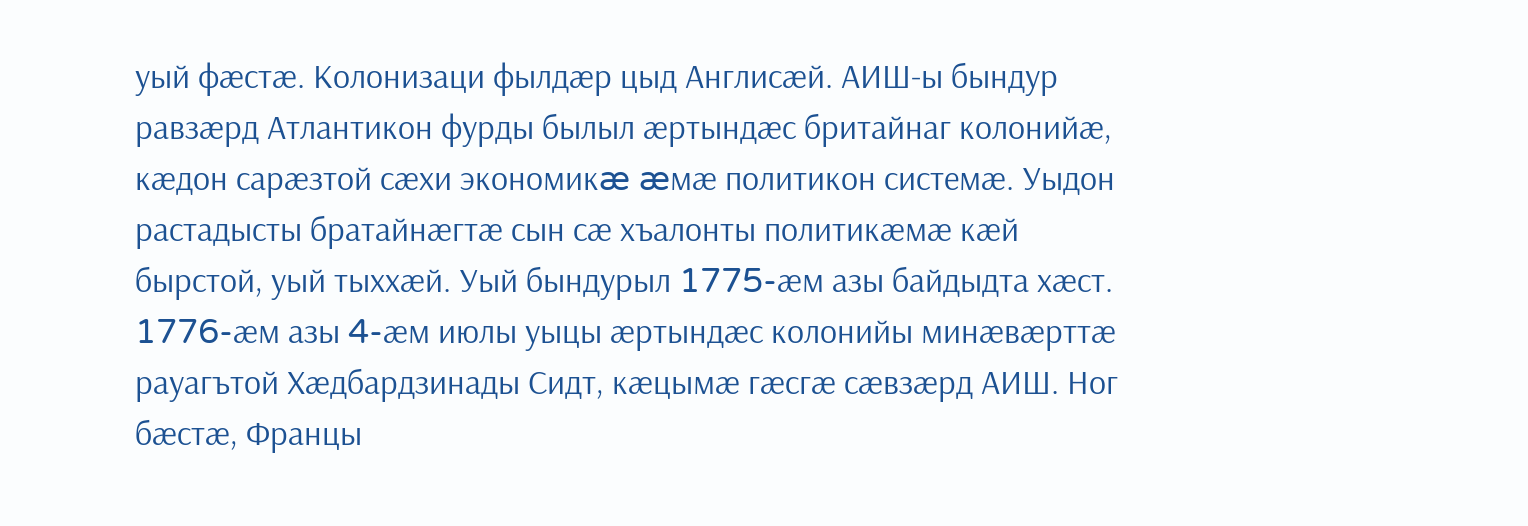уый фæстæ. Колонизаци фылдæр цыд Англисæй. АИШ-ы бындур равзæрд Атлантикон фурды былыл æртындæс бритайнаг колонийæ, кæдон сарæзтой сæхи экономикæ æмæ политикон системæ. Уыдон растадысты братайнæгтæ сын сæ хъалонты политикæмæ кæй бырстой, уый тыххæй. Уый бындурыл 1775-æм азы байдыдта хæст. 1776-æм азы 4-æм июлы уыцы æртындæс колонийы минæвæрттæ рауагътой Хæдбардзинады Сидт, кæцымæ гæсгæ сæвзæрд АИШ. Ног бæстæ, Францы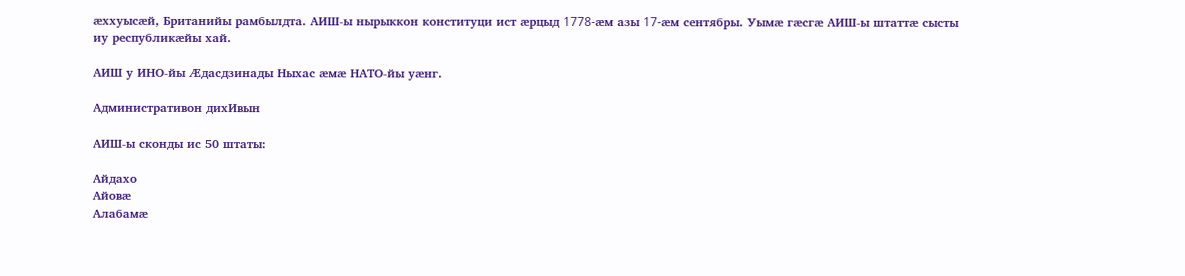æххуысæй, Британийы рамбылдта. АИШ-ы нырыккон конституци ист æрцыд 1778-æм азы 17-æм сентябры. Уымæ гæсгæ АИШ-ы штаттæ сысты иу республикæйы хай.

АИШ у ИНО-йы Æдасдзинады Ныхас æмæ НАТО-йы уæнг.

Административон дихИвын

АИШ-ы сконды ис 50 штаты:

Айдахо
Айовæ
Алабамæ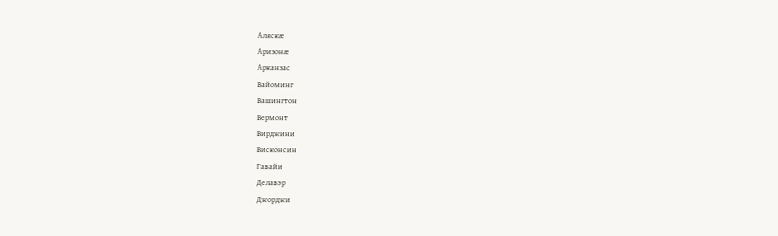Аляскæ
Аризонæ
Арканзас
Вайоминг
Вашингтон
Вермонт
Вирджини
Висконсин
Гавайи
Делавэр
Джорджи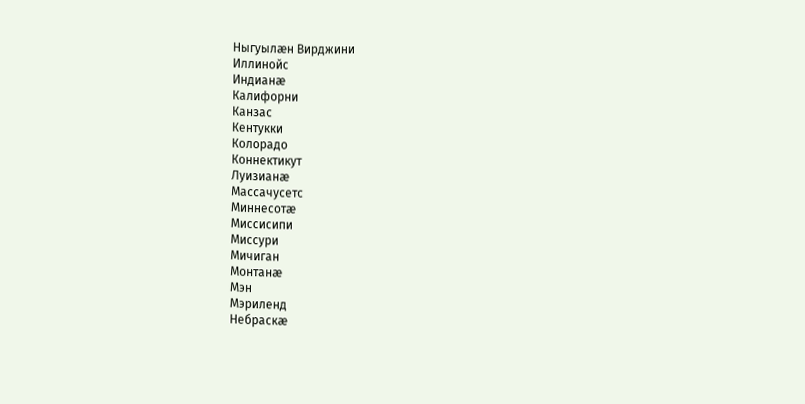Ныгуылæн Вирджини
Иллинойс
Индианæ
Калифорни
Канзас
Кентукки
Колорадо
Коннектикут
Луизианæ
Массачусетс
Миннесотæ
Миссисипи
Миссури
Мичиган
Монтанæ
Мэн
Мэриленд
Небраскæ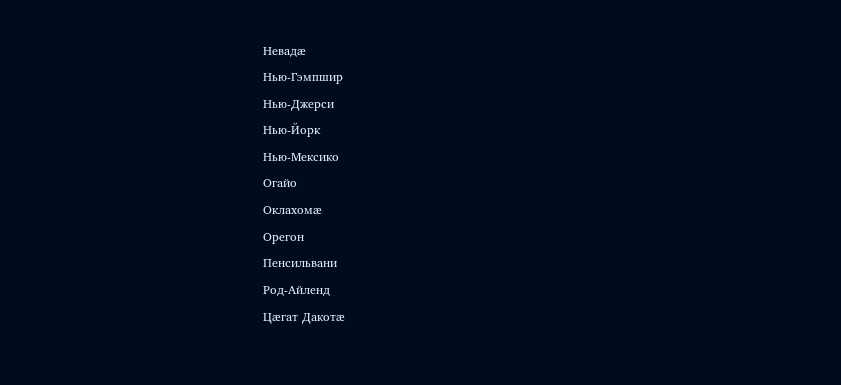Невадæ
Нью-Гэмпшир
Нью-Джерси
Нью-Йорк
Нью-Мексико
Огайо
Оклахомæ
Орегон
Пенсильвани
Род-Айленд
Цæгат Дакотæ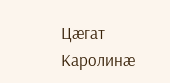Цæгат Каролинæ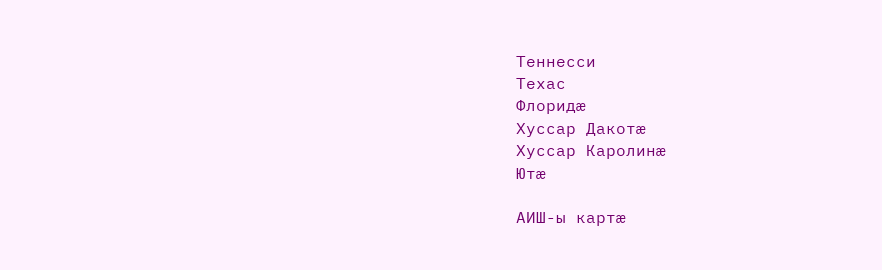Теннесси
Техас
Флоридæ
Хуссар Дакотæ
Хуссар Каролинæ
Ютæ

АИШ-ы картæ